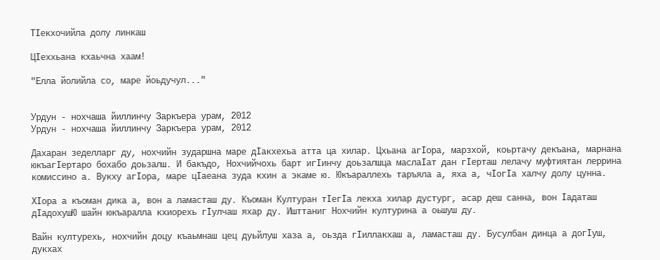ТIекхочийла долу линкаш

ЦIеххьана кхаьчна хаам!

"Елла йолийла со, маре йоьдучул..."


Урдун - нохчаша йиллинчу Заркъера урам, 2012
Урдун - нохчаша йиллинчу Заркъера урам, 2012

Дахаран зеделларг ду, нохчийн зударшна маре дIакхехьа атта ца хилар. Цхьана агIора, марзхой, коьртачу декъана, марнана юкъагIертаро бохабо доьзалш. И бакъдо, Нохчийчохь барт игIинчу доьзалшца маслаIат дан гIерташ лелачу муфтиятан леррина комиссино а. Вукху агIора, маре цIаеана зуда кхин а экаме ю. Юкъараллехь таръяла а, яха а, чIогIа халчу долу цунна.

ХIора а къоман дика а, вон а ламасташ ду. Къоман Културан тIегIа лекха хилар дустург, асар деш санна, вон Iадаташ дIадохушЮ шайн юкъаралла кхиорехь гIулчаш яхар ду. Ишттаниг Нохчийн културина а оьшуш ду.

Вайн културехь, нохчийн доцу къаьмнаш цец дуьйлуш хаза а, оьзда гIиллакхаш а, ламасташ ду. Бусулбан динца а догIуш, дукхах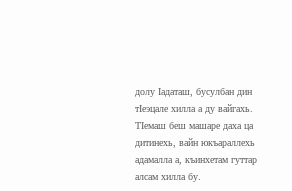долу Iадаташ, бусулбан дин тIеэцале хилла а ду вайгахь. ТIемаш беш машаре даха ца дитинехь, вайн юкъараллехь адамалла а, къинхетам гуттар алсам хилла бу.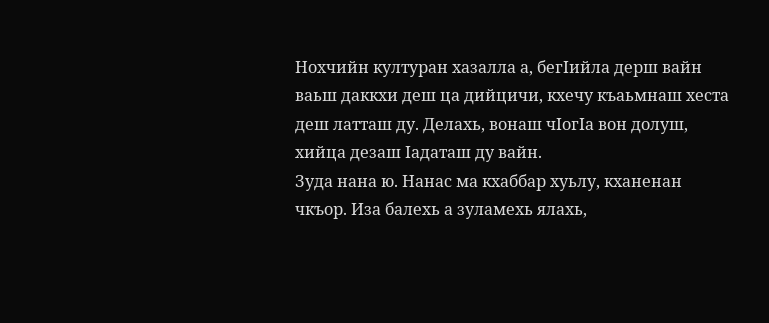Нохчийн културан хазалла а, бегIийла дерш вайн ваьш даккхи деш ца дийцичи, кхечу къаьмнаш хеста деш латташ ду. Делахь, вонаш чIогIа вон долуш, хийца дезаш Iадаташ ду вайн.
Зуда нана ю. Нанас ма кхаббар хуьлу, кханенан чкъор. Иза балехь а зуламехь ялахь,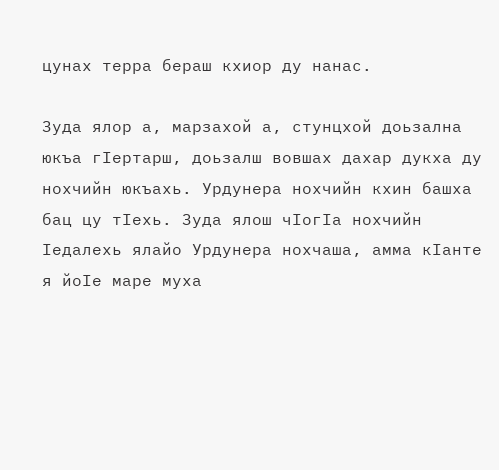цунах терра бераш кхиор ду нанас.

Зуда ялор а, марзахой а, стунцхой доьзална юкъа гIертарш, доьзалш вовшах дахар дукха ду нохчийн юкъахь. Урдунера нохчийн кхин башха бац цу тIехь. Зуда ялош чIогIа нохчийн Iедалехь ялайо Урдунера нохчаша, амма кIанте я йоIе маре муха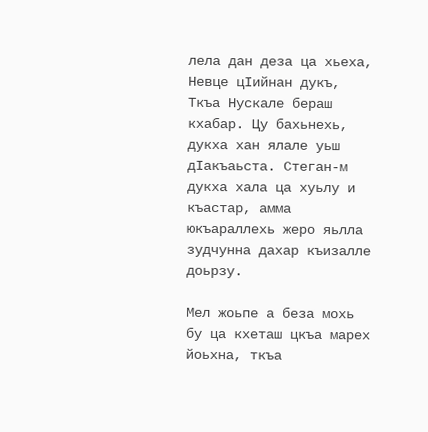лела дан деза ца хьеха, Невце цIийнан дукъ, Ткъа Нускале бераш кхабар. Цу бахьнехь, дукха хан ялале уьш дIакъаьста. Стеган-м дукха хала ца хуьлу и къастар, амма юкъараллехь жеро яьлла зудчунна дахар къизалле доьрзу.

Мел жоьпе а беза мохь бу ца кхеташ цкъа марех йоьхна, ткъа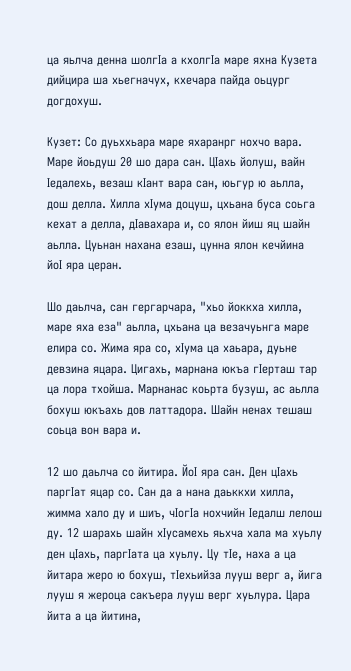ца яьлча денна шолгIа а кхолгIа маре яхна Кузета дийцира ша хьегначух, кхечара пайда оьцург догдохуш.

Кузет: Со дуьххьара маре яхаранрг нохчо вара. Маре йоьдуш 20 шо дара сан. ЦIахь йолуш, вайн Iедалехь, везаш кIант вара сан, юьгур ю аьлла, дош делла. Хилла хIума доцуш, цхьана буса соьга кехат а делла, дIавахара и, со ялон йиш яц шайн аьлла. Цуьнан нахана езаш, цунна ялон кечйина йоI яра церан.

Шо даьлча, сан гергарчара, "хьо йоккха хилла, маре яха еза" аьлла, цхьана ца везачуьнга маре елира со. Жима яра со, хIума ца хаьара, дуьне девзина яцара. Цигахь, марнана юкъа гIерташ тар ца лора тхойша. Марнанас коьрта бузуш, ас аьлла бохуш юкъахь дов латтадора. Шайн ненах тешаш соьца вон вара и.

12 шо даьлча со йитира. ЙоI яра сан. Ден цIахь паргIат яцар со. Сан да а нана даьккхи хилла, жимма хало ду и шиъ, чIогIа нохчийн Iедалш лелош ду. 12 шарахь шайн хIусамехь яьхча хала ма хуьлу ден цIахь, паргIата ца хуьлу. Цу тIе, наха а ца йитара жеро ю бохуш, тIехьийза лууш верг а, йига лууш я жероца сакъера лууш верг хуьлура. Цара йита а ца йитина,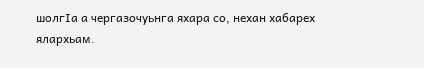шолгIа а чергазочуьнга яхара со, нехан хабарех ялархьам.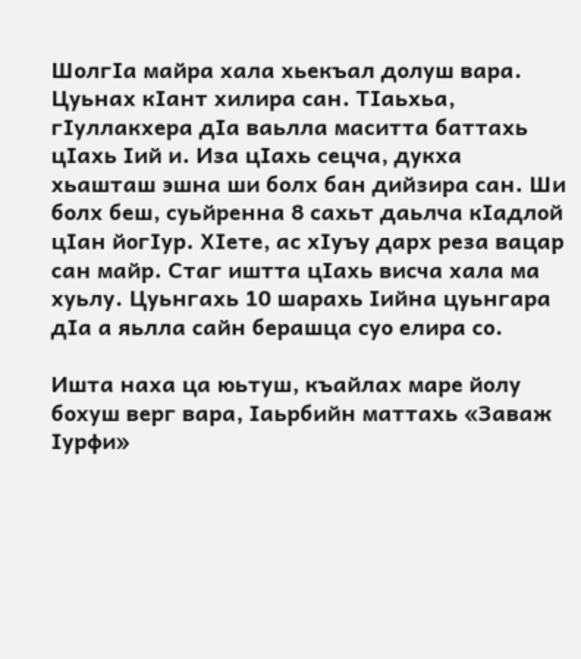ШолгIа майра хала хьекъал долуш вара. Цуьнах кIант хилира сан. ТIаьхьа, гIуллакхера дIа ваьлла маситта баттахь цIахь Iий и. Иза цIахь сецча, дукха хьашташ эшна ши болх бан дийзира сан. Ши болх беш, суьйренна 8 сахьт даьлча кIадлой цIан йогIур. ХIете, ас хIуъу дарх реза вацар сан майр. Стаг иштта цIахь висча хала ма хуьлу. Цуьнгахь 10 шарахь Iийна цуьнгара дIа а яьлла сайн берашца суо елира со.

Ишта наха ца юьтуш, къайлах маре йолу бохуш верг вара, Iаьрбийн маттахь «Заваж Iурфи»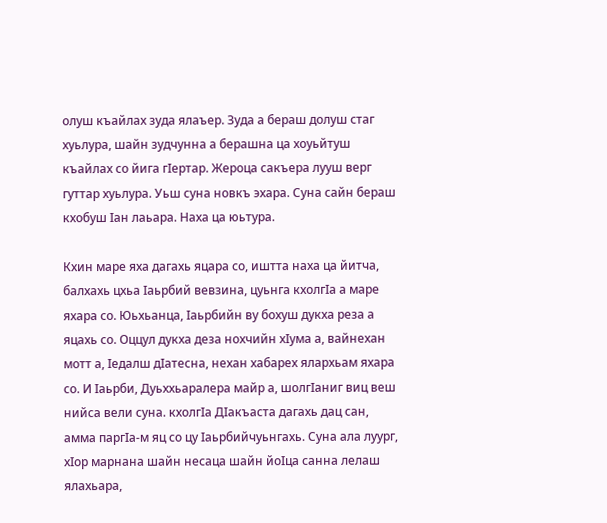олуш къайлах зуда ялаъер. Зуда а бераш долуш стаг хуьлура, шайн зудчунна а берашна ца хоуьйтуш къайлах со йига гIертар. Жероца сакъера лууш верг гуттар хуьлура. Уьш суна новкъ эхара. Суна сайн бераш кхобуш Iан лаьара. Наха ца юьтура.

Кхин маре яха дагахь яцара со, иштта наха ца йитча, балхахь цхьа Iаьрбий вевзина, цуьнга кхолгIа а маре яхара со. Юьхьанца, Iаьрбийн ву бохуш дукха реза а яцахь со. Оццул дукха деза нохчийн хIума а, вайнехан мотт а, Iедалш дIатесна, нехан хабарех ялархьам яхара со. И Iаьрби, Дуьххьаралера майр а, шолгIаниг виц веш нийса вели суна. кхолгIа ДIакъаста дагахь дац сан, амма паргIа-м яц со цу Iаьрбийчуьнгахь. Суна ала луург, хIор марнана шайн несаца шайн йоIца санна лелаш ялахьара,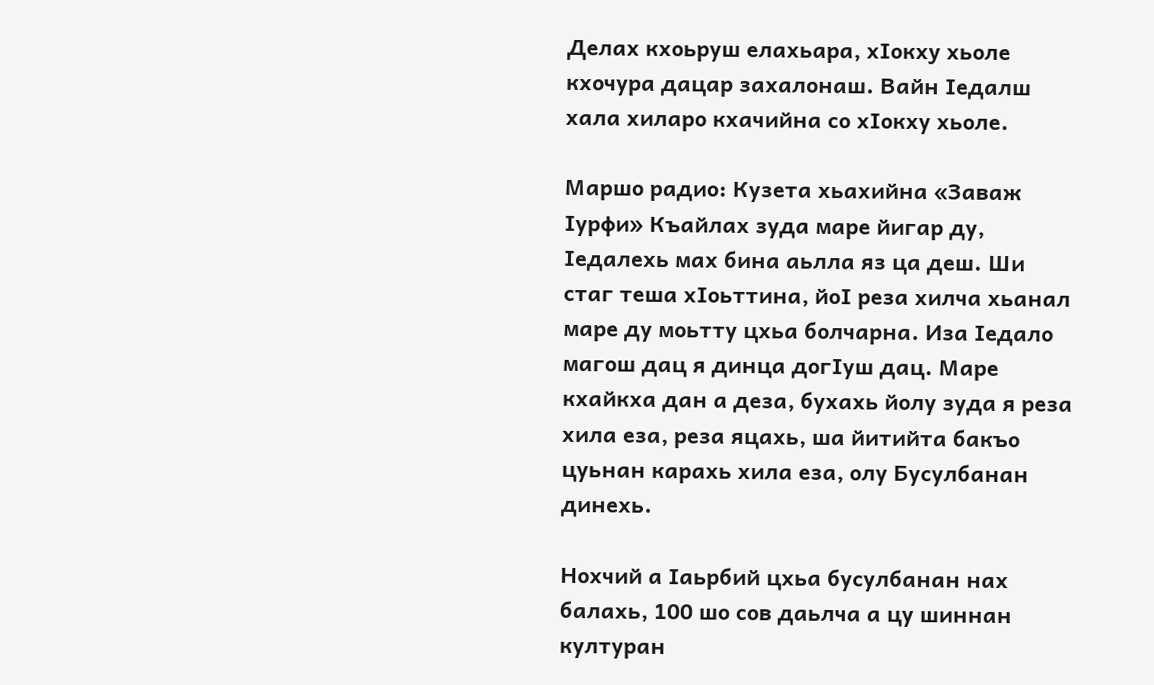Делах кхоьруш елахьара, хIокхy хьоле кхочура дацар захалонаш. Вайн Iедалш хала хиларо кхачийна со хIокху хьоле.

Маршо радио: Кузета хьахийна «Заваж Iурфи» Къайлах зуда маре йигар ду, Iедалехь мах бина аьлла яз ца деш. Ши стаг теша хIоьттина, йоI реза хилча хьанал маре ду моьтту цхьа болчарна. Иза Iедало магош дац я динца догIуш дац. Маре кхайкха дан а деза, бухахь йолу зуда я реза хила еза, реза яцахь, ша йитийта бакъо цуьнан карахь хила еза, олу Бусулбанан динехь.

Нохчий а Iаьрбий цхьа бусулбанан нах балахь, 100 шо сов даьлча а цу шиннан културан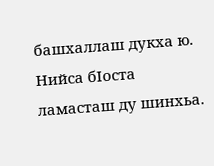башхаллаш дукха ю. Нийса бIоста ламасташ ду шинхьа.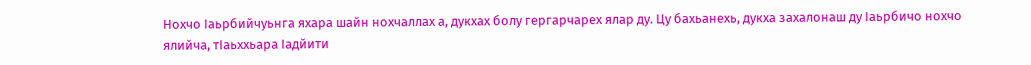Нохчо Iаьрбийчуьнга яхара шайн нохчаллах а, дукхах болу гергарчарех ялар ду. Цу бахьанехь, дукха захалонаш ду Iаьрбичо нохчо ялийча, тIаьххьара Iадйити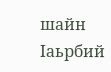шайн Iаьрбий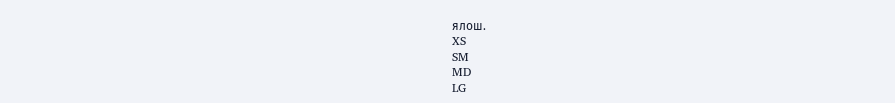ялош.
XS
SM
MD
LG